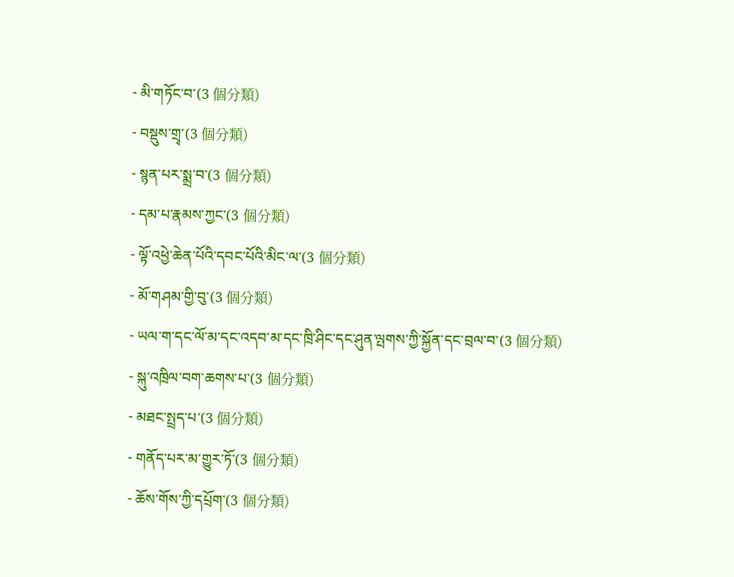- མི་གཏོང་བ་(3 個分類)
- བསྡུས་གྲྭ་(3 個分類)
- སྙན་པར་སྨྲ་བ་(3 個分類)
- དམ་པ་རྣམས་ཀྱང་(3 個分類)
- ལྟོ་འཕྱེ་ཆེན་པོའི་དབང་པོའི་མིང་ལ་(3 個分類)
- མོ་གཤམ་གྱི་བུ་(3 個分類)
- ཡལ་ག་དང་ལོ་མ་དང་འདབ་མ་དང་ཁྲི་ཤིང་དང་ཤུན་ལྤགས་ཀྱི་སྐྱོན་དང་བྲལ་བ་(3 個分類)
- སྐུ་འཁྲིལ་བག་ཆགས་པ་(3 個分類)
- མཐང་སྤྲད་པ་(3 個分類)
- གནོད་པར་མ་གྱུར་ཏོ་(3 個分類)
- ཆོས་གོས་ཀྱི་དཔྲོག་(3 個分類)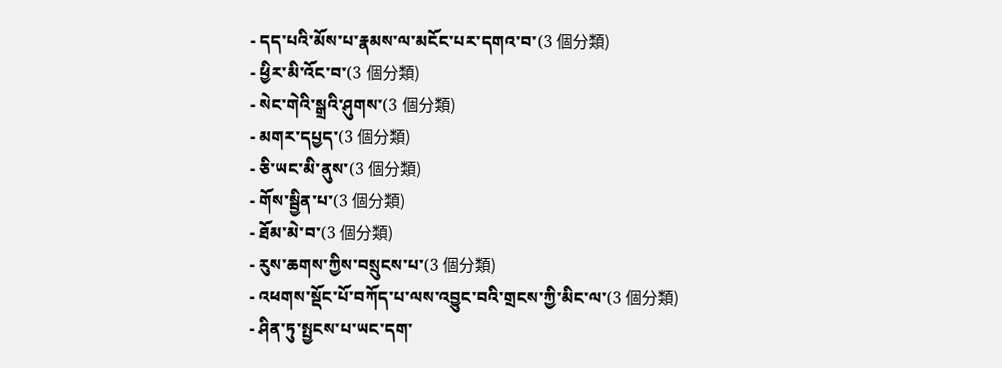- དད་པའི་མོས་པ་རྣམས་ལ་མངོང་པར་དགའ་བ་(3 個分類)
- ཕྱིར་མི་འོང་བ་(3 個分類)
- སེང་གེའི་སྒྲའི་ཤུགས་(3 個分類)
- མགར་དཔྱད་(3 個分類)
- ཅི་ཡང་མི་ནུས་(3 個分類)
- གོས་སྦྱིན་པ་(3 個分類)
- ཐོམ་མེ་བ་(3 個分類)
- རུས་ཆགས་ཀྱིས་བསྲུངས་པ་(3 個分類)
- འཕགས་སྡོང་པོ་བཀོད་པ་ལས་འབྱུང་བའི་གྲངས་ཀྱི་མིང་ལ་(3 個分類)
- ཤིན་ཏུ་སྤྱངས་པ་ཡང་དག་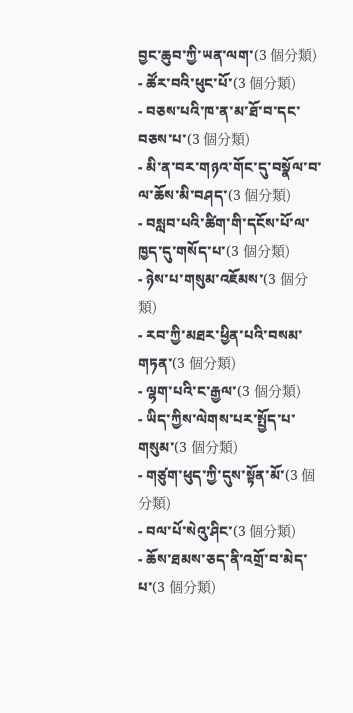བྱང་ཆུབ་ཀྱི་ཡན་ལག་(3 個分類)
- ཚོར་བའི་ཕུང་པོ་(3 個分類)
- བཅས་པའི་ཁ་ན་མ་ཐོ་བ་དང་བཅས་པ་(3 個分類)
- མི་ན་བར་གཉའ་གོང་དུ་བསྣོལ་བ་ལ་ཆོས་མི་བཤད་(3 個分類)
- བསླབ་པའི་ཚིག་གི་དངོས་པོ་ལ་ཁྱད་དུ་གསོད་པ་(3 個分類)
- ཉེས་པ་གསུམ་འཇོམས་(3 個分類)
- རབ་ཀྱི་མཐར་ཕྱིན་པའི་བསམ་གཏན་(3 個分類)
- ལྷག་པའི་ང་རྒྱལ་(3 個分類)
- ཡིད་ཀྱིས་ལེགས་པར་སྤྱོད་པ་གསུམ་(3 個分類)
- གཙུག་ཕུད་ཀྱི་དུས་སྟོན་མོ་(3 個分類)
- བལ་པོ་སེའུ་ཤིང་(3 個分類)
- ཆོས་ཐམས་ཅད་ནི་འགྲོ་བ་མེད་པ་(3 個分類)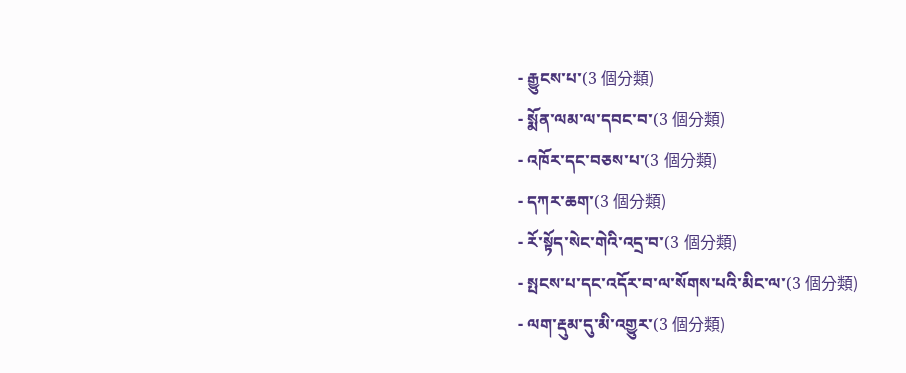- རྒྱུངས་པ་(3 個分類)
- སྨོན་ལམ་ལ་དབང་བ་(3 個分類)
- འཁོར་དང་བཅས་པ་(3 個分類)
- དཀར་ཆག་(3 個分類)
- རོ་སྟོད་སེང་གེའི་འདྲ་བ་(3 個分類)
- སྤངས་པ་དང་འདོར་བ་ལ་སོགས་པའི་མིང་ལ་(3 個分類)
- ལག་རྡུམ་དུ་མི་འགྱུར་(3 個分類)